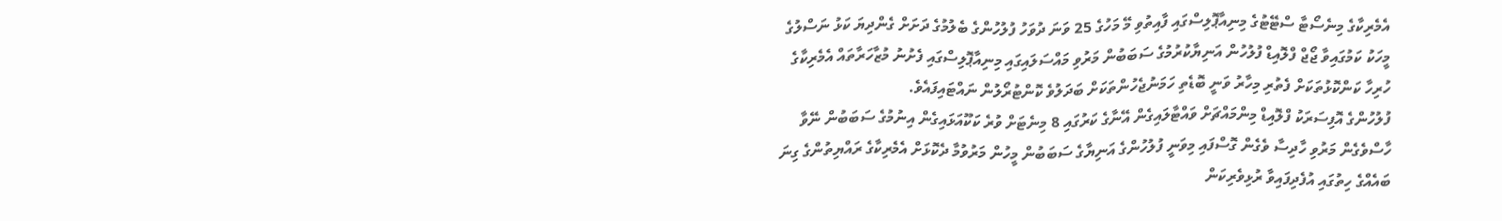އެމެރިކާގެ މިނެސޯޓާ ސްޓޭޓުގެ މިނިއާޕޮލިސްގައި ފާއިތުވި މޭ މަހުގެ 25 ވަނަ ދުވަހު ފުލުހުންގެ ބެލުމުގެ ދަށަށް ގެންދިޔަ ކަޅު ނަސްލުގެ މީހަކު ކަމުގައިވާ ޖޯޖް ފްލޮއިޑް ފުލުހުން އަނިޔާކުރުމުގެ ސަބަބުން މަރުވި މައްސަލައިގައި މިނިއާޕޮލިސްގައި ފެށުނު މުޒާހަރާތައް އެމެރިކާގެ ހުރިހާ ކަންކޮޅުތަކަށް ފެތުރި މިހާރު ވަނީ ބޮޑެތި ހަމަނުޖެހުންތަކަށް ބަދަލުވެ ކޮންޓުރޯލުން ނައްޓައިފައެވެ.
ފުލުހުންގެ އޮފިސަރަކު ފްލޮއިޑް މިންމައްޗަށް ވައްޓާލައިގެން އޭނާގެ ކަރުގައި 8 މިނެޓަށް ވުރެ ކަކޫއަޅައިގެން އިނުމުގެ ސަބަބުން ނޭވާ ހާސްވެގެން މަރުވި ހާދިސާ ވެގެން ގޮސްފައި މިވަނީ ފުލުހުންގެ އަނިޔާގެ ސަބަބުން މީހުން މަރުވުމާ ދެކޮޅަށް އެމެރިކާގެ ރައްޔިތުންގެ ގިނަ ބައެއްގެ ހިތުގައި އުފެދިފައިވާ ރުޅިވެރިކަން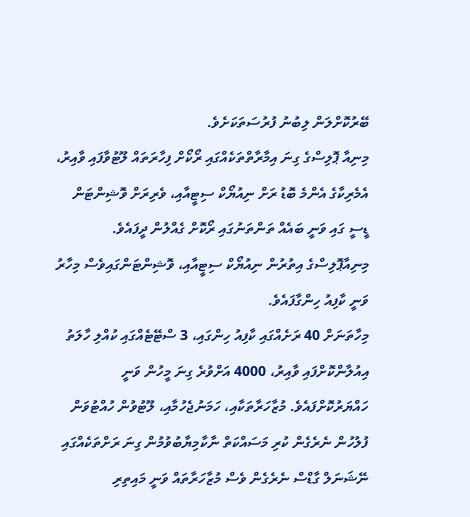ބޭރުކޮށްލަން ލިބުނު ފުރުސަތަކަށެވެ.
މިނިއާ ޕޮލިސްގެ ގިނަ އިމާރާތްތަކެއްގައި ރޯކޯށް ފިހާރަތައް ލޫޓުވާފައި ވާއިރު، އެމެރިކާގެ އެންމެ ބޮޑު ރަށް ނިއުޔޯކް ސިޓީއާއި، ވެރިރަށް ވޮޝިންޓަން ޑީސީ ގައި ވަނީ ބައެއް ތަންތަނުގައި ރޯކޮށް ގެއްލުން ދީފައެވެ. މިނިއާޕޮލިސްގެ އިތުރުން ނިއުޔޯކް ސިޓީއާއި، ވޮޝިންޓަންގައިވެސް މިހާރު ވަނީ ކާފިއު ހިންގާފައެވެ.
މިހާތަނަށް 40 ރަށެއްގައި ކާފިއު ހިންގައި، 3 ސްޓޭޓެއްގައި ކުއްލި ހާލަތު އިއުލާންކޮށްފައި ވާއިރު، 4000 އަށްވުރެ ގިނަ މީހުން ވަނީ ހައްޔަރުކޮށްފައެވެ. މުޒާހަރާތަކާއި، ހަމަނުޖެހުމާއި، ލޫޓުވުން ހުއްޓުވަން ފުލުހުން ނެރެގެން ކުރި މަސައްކަތް ނާކާމިޔާބުވުމުން ގިނަ ރަށްތަކެއްގައި ނޭޝަނަލް ގާޑްސް ނެރެގެން ވެސް މުޒާހަރާތައް ވަނީ މައިތިރި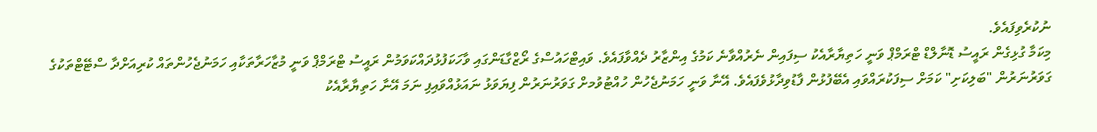ނުކުރެވިފައެވެ.
މިކަމާ ގުޅިގެން ރައީސު ޑޮނާލްޑް ޓްރަމްޕް ވަނީ ހަތިޔާރާއެކު ސިފައިން ނެރުއްވާނެ ކަމުގެ އިންޒާރު ދެއްވާފައެވެ. ވައިޓްހައުސްގެ ރޯޒްގާޑަންގައި ވާހަކަފުޅުދައްކަވަމުން ރައީސު ޓްރަމްޕް ވަނީ މުޒާހަރާތަކާއި ހަމަނުޖެހުންތައް ކުރިއަށްދާ ސްޓޭޓްތަކުގެ ގަވަރުނަރުން "ބަލިކަށި" ކަމަށް ސިފަކުރައްވައި އެބޭފުޅުން ފާޑުވިދާޅުވެފައެވެ. އޭނާ ވަނީ ހަމަނުޖެހުން ހުއްޓުވުމށް ގަވަރުނަރުން ފިޔަވަޅު ނައަޅުއްވައިފި ނަމަ އޭނާ ހަތިޔާރާއެކު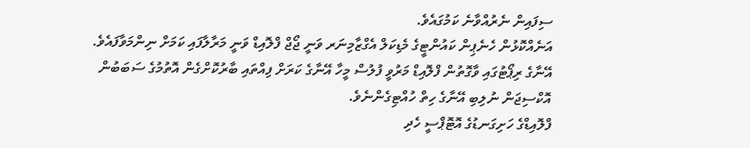ސިފައިން ނެރުއްވާނެ ކަމުގައެވެ.
އަނެއްކޮޅުން ހެނެޕިން ކައުންޓީގެ މެޑިކަލް އެގްޒާމިނަރ ވަނީ ޖޯޖް ފްލޮއިޑް ވަނީ މަރާލާފައި ކަމަށް ނިންމަވާފައެވެ. އޭނާގެ ރިޕޯޓުގައި ވާގޮތުން ފްލޮއިޑް މަރުވީ ފުލުސް މީހާ އޭނާގެ ކަރަށް ފިއްތައި ބާރުކޮށްގެން އޮތުމުގެ ސަބަބުން އޮކްސިޖަން ނުލިބި އޭނާގެ ހިތް ހުއްޓިގެންނެވެ.
ފްލޮއިޑްގެ ހަށިގަނޑުގެ އޮޓޮޕްސީ ހެދި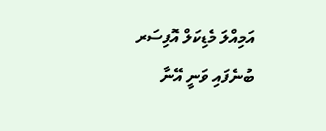އަމިއްލަ މެޑިކަލް އޮފިސަރ ބުނެފައި ވަނީ އޭނާ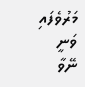މަރުވެފައި ވަނީ ނޭވާ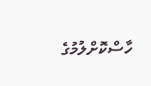ހާސްކޮށްލުމުގެ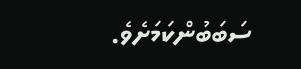ސަބަބުންކަމަށެވެ.